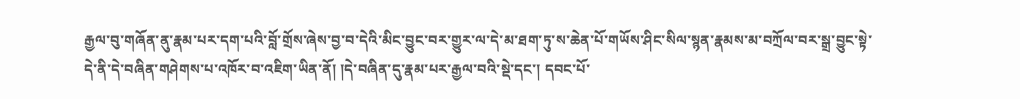རྒྱལ་བུ་གཞོན་ནུ་རྣམ་པར་དག་པའི་བློ་གྲོས་ཞེས་བྱ་བ་དེའི་མིང་བྱུང་བར་གྱུར་ལ་དེ་མ་ཐག་ཏུ་ས་ཆེན་པོ་གཡོས་ཤིང་སིལ་སྙན་རྣམས་མ་བཀྲོལ་བར་སྒྲ་བྱུང་སྟེ་དེ་ནི་དེ་བཞིན་གཤེགས་པ་འཁོར་བ་འཇིག་ཡིན་ནོ། །དེ་བཞིན་དུ་རྣམ་པར་རྒྱལ་བའི་སྡེ་དང་། དབང་པོ་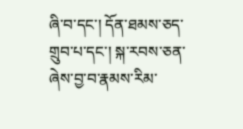ཞི་བ་དང་། དོན་ཐམས་ཅད་གྲུབ་པ་དང་། སྐ་རབས་ཅན་ཞེས་བྱ་བ་རྣམས་རིམ་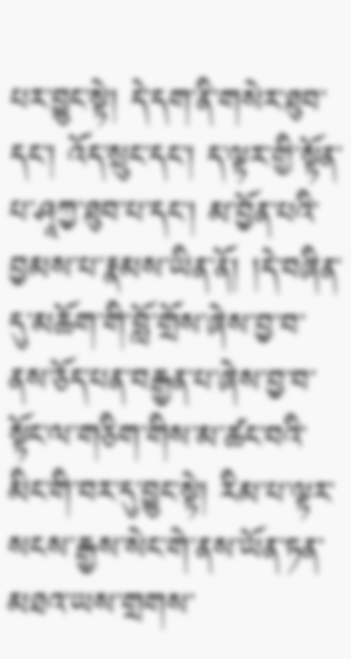པར་བྱུང་སྟེ། དེ་དག་ནི་གསེར་ཐུབ་དང་། འོད་སྲུང་དང་། ད་ལྟར་གྱི་སྟོན་པ་ཤཱཀྱ་ཐུབ་པ་དང་། མ་བྱོན་པའི་བྱམས་པ་རྣམས་ཡིན་ནོ། །དེ་བཞིན་དུ་མཆོག་གི་བློ་གྲོས་ཞེས་བྱ་བ་ནས་ཅོད་པན་བརྒྱན་པ་ཞེས་བྱ་བ་སྟོང་ལ་གཅིག་གིས་མ་ཚང་བའི་མིང་གི་བར་དུ་བྱུང་སྟེ། རིམ་པ་ལྟར་སངས་རྒྱས་སེང་གེ་ནས་ཡོན་ཏན་མཐའ་ཡས་གྲགས་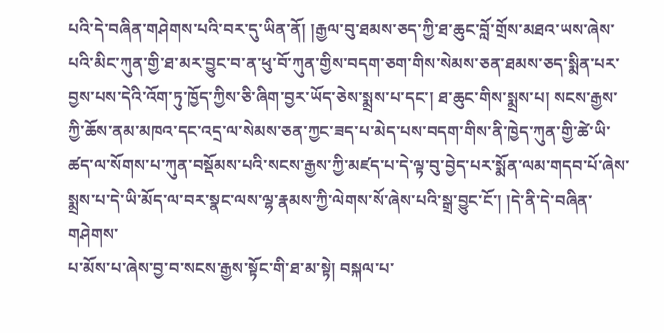པའི་དེ་བཞིན་གཤེགས་པའི་བར་དུ་ཡིན་ནོ། །རྒྱལ་བུ་ཐམས་ཅད་ཀྱི་ཐ་ཆུང་བློ་གྲོས་མཐའ་ཡས་ཞེས་པའི་མིང་ཀུན་གྱི་ཐ་མར་བྱུང་བ་ན་ཕུ་བོ་ཀུན་གྱིས་བདག་ཅག་གིས་སེམས་ཅན་ཐམས་ཅད་སྨིན་པར་བྱས་པས་དེའི་འོག་ཏུ་ཁྱོད་ཀྱིས་ཅི་ཞིག་བྱར་ཡོད་ཅེས་སྨྲས་པ་དང་། ཐ་ཆུང་གིས་སྨྲས་པ། སངས་རྒྱས་ཀྱི་ཆོས་ནམ་མཁའ་དང་འདྲ་ལ་སེམས་ཅན་ཀྱང་ཟད་པ་མེད་པས་བདག་གིས་ནི་ཁྱེད་ཀུན་གྱི་ཚེ་ཡི་ཚད་ལ་སོགས་པ་ཀུན་བསྡོམས་པའི་སངས་རྒྱས་ཀྱི་མཛད་པ་དེ་ལྟ་བུ་བྱེད་པར་སྨོན་ལམ་གདབ་པོ་ཞེས་སྨྲས་པ་དེ་ཡི་མོད་ལ་བར་སྣང་ལས་ལྷ་རྣམས་ཀྱི་ལེགས་སོ་ཞེས་པའི་སྒྲ་བྱུང་ངོ་། །དེ་ནི་དེ་བཞིན་གཤེགས་
པ་མོས་པ་ཞེས་བྱ་བ་སངས་རྒྱས་སྟོང་གི་ཐ་མ་སྟེ། བསྐལ་པ་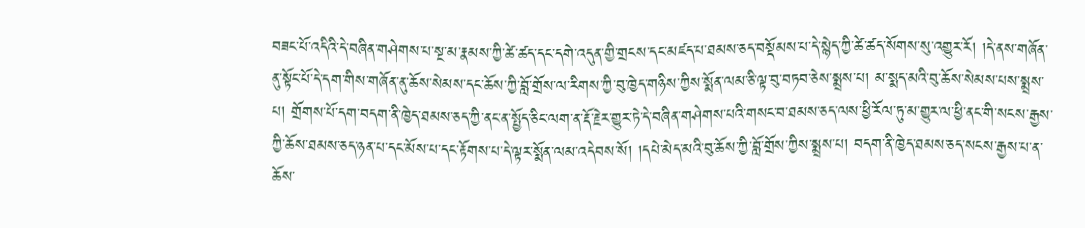བཟང་པོ་འདིའི་དེ་བཞིན་གཤེགས་པ་སྔ་མ་རྣམས་ཀྱི་ཚེ་ཚད་དང་དགེ་འདུན་གྱི་གྲངས་དང་མཛད་པ་ཐམས་ཅད་བསྡོམས་པ་དེ་སྙེད་ཀྱི་ཚེ་ཚད་སོགས་སུ་འགྱུར་རོ། །དེ་ནས་གཞོན་ནུ་སྟོང་པོ་དེ་དག་གིས་གཞོན་ནུ་ཆོས་སེམས་དང་ཆོས་ཀྱི་བློ་གྲོས་ལ་རིགས་ཀྱི་བུ་ཁྱེད་གཉིས་ཀྱིས་སྨོན་ལམ་ཅི་ལྟ་བུ་བཏབ་ཅེས་སྨྲས་པ། མ་སྨད་མའི་བུ་ཆོས་སེམས་པས་སྨྲས་པ། གྲོགས་པོ་དག་བདག་ནི་ཁྱེད་ཐམས་ཅད་ཀྱི་ནང་ན་སྤྱོད་ཅིང་ལག་ན་རྡོ་རྗེར་གྱུར་ཏེ་དེ་བཞིན་གཤེགས་པའི་གསང་བ་ཐམས་ཅད་ལས་ཕྱི་རོལ་ཏུ་མ་གྱུར་ལ་ཕྱི་ནང་གི་སངས་རྒྱས་ཀྱི་ཆོས་ཐམས་ཅད་ཉན་པ་དང་མོས་པ་དང་རྟོགས་པ་དེ་ལྟར་སྨོན་ལམ་འདེབས་སོ། །དཔེ་མེད་མའི་བུ་ཆོས་ཀྱི་བློ་གྲོས་ཀྱིས་སྨྲས་པ། བདག་ནི་ཁྱེད་ཐམས་ཅད་སངས་རྒྱས་པ་ན་ཆོས་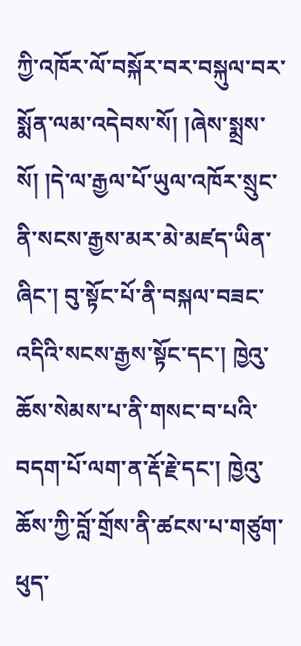ཀྱི་འཁོར་ལོ་བསྐོར་བར་བསྐུལ་བར་སྨོན་ལམ་འདེབས་སོ། །ཞེས་སྨྲས་སོ། །དེ་ལ་རྒྱལ་པོ་ཡུལ་འཁོར་སྲུང་ནི་སངས་རྒྱས་མར་མེ་མཛད་ཡིན་ཞིང་། བུ་སྟོང་པོ་ནི་བསྐལ་བཟང་འདིའི་སངས་རྒྱས་སྟོང་དང་། ཁྱེའུ་ཆོས་སེམས་པ་ནི་གསང་བ་པའི་བདག་པོ་ལག་ན་རྡོ་རྗེ་དང་། ཁྱེའུ་ཆོས་ཀྱི་བློ་གྲོས་ནི་ཚངས་པ་གཙུག་ཕུད་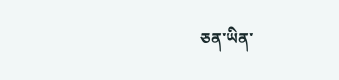ཅན་ཡིན་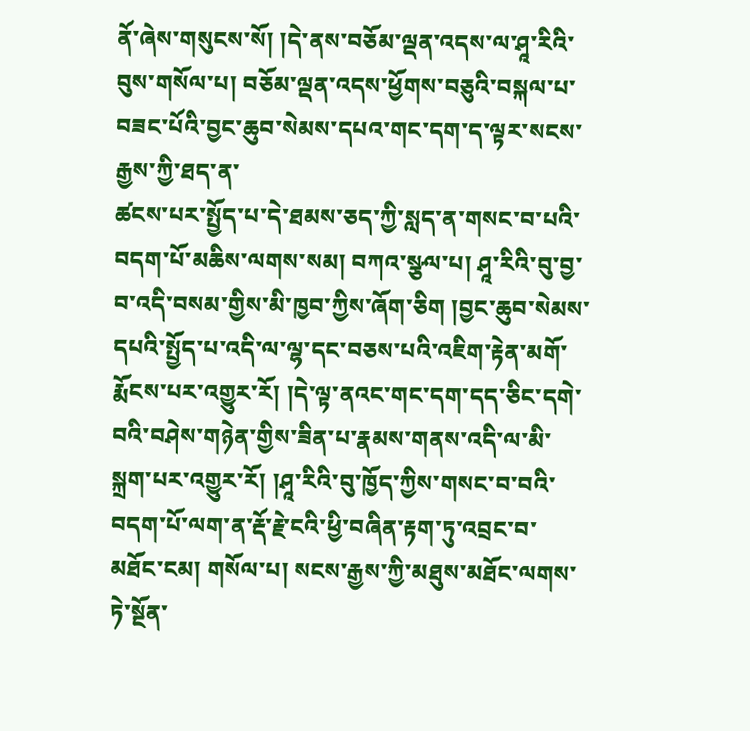ནོ་ཞེས་གསུངས་སོ། །དེ་ནས་བཅོམ་ལྡན་འདས་ལ་ཤཱ་རིའི་བུས་གསོལ་པ། བཅོམ་ལྡན་འདས་ཕྱོགས་བཅུའི་བསྐལ་པ་བཟང་པོའི་བྱང་ཆུབ་སེམས་དཔའ་གང་དག་ད་ལྟར་སངས་རྒྱས་ཀྱི་ཐད་ན་
ཚངས་པར་སྤྱོད་པ་དེ་ཐམས་ཅད་ཀྱི་སླད་ན་གསང་བ་པའི་བདག་པོ་མཆིས་ལགས་སམ། བཀའ་སྩལ་པ། ཤཱ་རིའི་བུ་བྱ་བ་འདི་བསམ་གྱིས་མི་ཁྱབ་ཀྱིས་ཞོག་ཅིག །བྱང་ཆུབ་སེམས་དཔའི་སྤྱོད་པ་འདི་ལ་ལྷ་དང་བཅས་པའི་འཇིག་རྟེན་མགོ་རྨོངས་པར་འགྱུར་རོ། །དེ་ལྟ་ནའང་གང་དག་དད་ཅིང་དགེ་བའི་བཤེས་གཉེན་གྱིས་ཟིན་པ་རྣམས་གནས་འདི་ལ་མི་སྐྲག་པར་འགྱུར་རོ། །ཤཱ་རིའི་བུ་ཁྱོད་ཀྱིས་གསང་བ་བའི་བདག་པོ་ལག་ན་རྡོ་རྗེ་ངའི་ཕྱི་བཞིན་རྟག་ཏུ་འབྲང་བ་མཐོང་ངམ། གསོལ་པ། སངས་རྒྱས་ཀྱི་མཐུས་མཐོང་ལགས་ཏེ་སྔོན་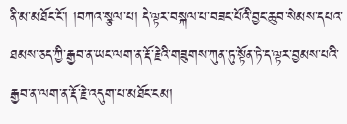ནི་མ་མཐོང་ངོ་། །བཀའ་སྩལ་པ། དེ་ལྟར་བསྐལ་པ་བཟང་པོའི་བྱང་ཆུབ་སེམས་དཔའ་ཐམས་ཅད་ཀྱི་རྒྱབ་ན་ཡང་ལག་ན་རྡོ་རྗེའི་གཟུགས་ཀུན་ཏུ་སྟོན་ཏེ་ད་ལྟར་བྱམས་པའི་རྒྱབ་ན་ལག་ན་རྡོ་རྗེ་འདུག་པ་མཐོང་ངམ།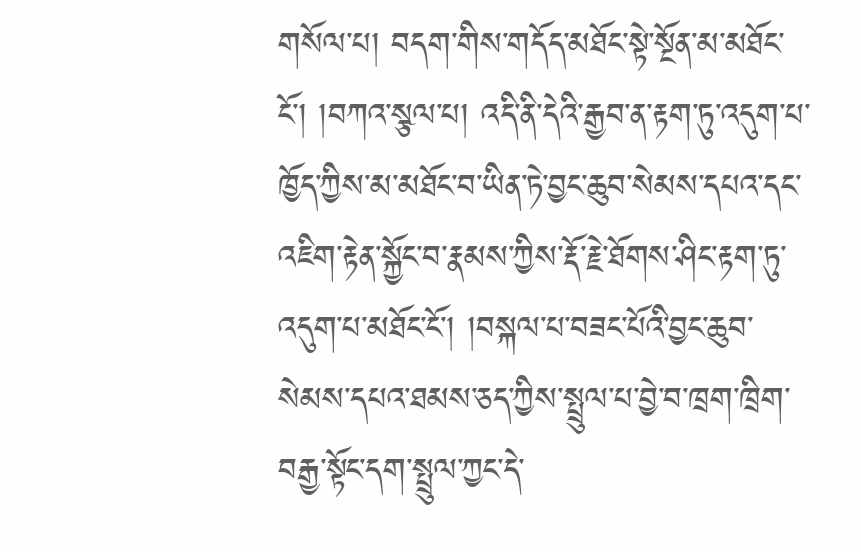གསོལ་པ། བདག་གིས་གདོད་མཐོང་སྟེ་སྔོན་མ་མཐོང་ངོ་། །བཀའ་སྩལ་པ། འདི་ནི་དེའི་རྒྱབ་ན་རྟག་ཏུ་འདུག་པ་ཁྱོད་ཀྱིས་མ་མཐོང་བ་ཡིན་ཏེ་བྱང་ཆུབ་སེམས་དཔའ་དང་འཇིག་རྟེན་སྐྱོང་བ་རྣམས་ཀྱིས་རྡོ་རྗེ་ཐོགས་ཤིང་རྟག་ཏུ་འདུག་པ་མཐོང་ངོ་། །བསྐལ་པ་བཟང་པོའི་བྱང་ཆུབ་སེམས་དཔའ་ཐམས་ཅད་ཀྱིས་སྤྲུལ་པ་བྱེ་བ་ཁྲག་ཁྲིག་བརྒྱ་སྟོང་དག་སྤྲུལ་ཀྱང་དེ་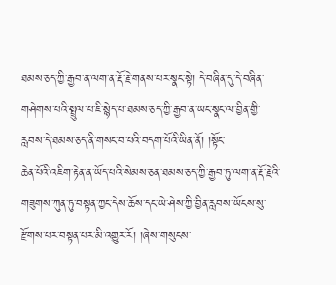ཐམས་ཅད་ཀྱི་རྒྱབ་ན་ལག་ན་རྡོ་རྗེ་གནས་པར་སྣང་སྟེ། དེ་བཞིན་དུ་དེ་བཞིན་གཤེགས་པའི་སྤྲུལ་པ་ཇི་སྙེད་པ་ཐམས་ཅད་ཀྱི་རྒྱབ་ན་ཡང་སྣང་ལ་བྱིན་གྱི་རླབས་དེ་ཐམས་ཅད་ནི་གསང་བ་པའི་བདག་པོའི་ཡིན་ནོ། །སྟོང་
ཆེན་པོའི་འཇིག་རྟེན་ན་ཡོད་པའི་སེམས་ཅན་ཐམས་ཅད་ཀྱི་རྒྱབ་ཏུ་ལག་ན་རྡོ་རྗེའི་གཟུགས་ཀུན་ཏུ་བསྟན་ཀྱང་དེས་ཆོས་དང་ཡེ་ཤེས་ཀྱི་བྱིན་རླབས་ཡོངས་སུ་རྫོགས་པར་བསྟན་པར་མི་འགྱུར་རོ། །ཞེས་གསུངས་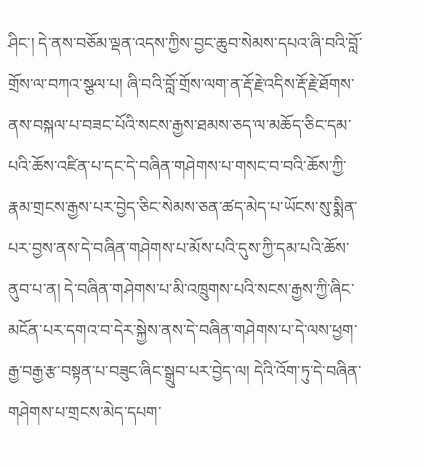ཤིང་། དེ་ནས་བཅོམ་ལྡན་འདས་ཀྱིས་བྱང་ཆུབ་སེམས་དཔའ་ཞི་བའི་བློ་གྲོས་ལ་བཀའ་སྩལ་པ། ཞི་བའི་བློ་གྲོས་ལག་ན་རྡོ་རྗེ་འདིས་རྡོ་རྗེ་ཐོགས་ནས་བསྐལ་པ་བཟང་པོའི་སངས་རྒྱས་ཐམས་ཅད་ལ་མཆོད་ཅིང་དམ་པའི་ཆོས་འཛིན་པ་དང་དེ་བཞིན་གཤེགས་པ་གསང་བ་བའི་ཆོས་ཀྱི་རྣམ་གྲངས་རྒྱས་པར་བྱེད་ཅིང་སེམས་ཅན་ཚད་མེད་པ་ཡོངས་སུ་སྨིན་པར་བྱས་ནས་དེ་བཞིན་གཤེགས་པ་མོས་པའི་དུས་ཀྱི་དམ་པའི་ཆོས་ནུབ་པ་ན། དེ་བཞིན་གཤེགས་པ་མི་འཁྲུགས་པའི་སངས་རྒྱས་ཀྱི་ཞིང་མངོན་པར་དགའ་བ་དེར་སྐྱེས་ནས་དེ་བཞིན་གཤེགས་པ་དེ་ལས་ཕྱག་རྒྱ་བརྒྱ་རྩ་བསྟན་པ་བཟུང་ཞིང་སྒྲུབ་པར་བྱེད་ལ། དེའི་འོག་ཏུ་དེ་བཞིན་གཤེགས་པ་གྲངས་མེད་དཔག་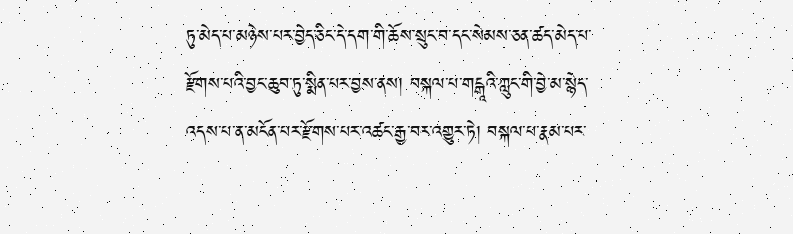ཏུ་མེད་པ་མཉེས་པར་བྱེད་ཅིང་དེ་དག་གི་ཆོས་སྲུང་བ་དང་སེམས་ཅན་ཚད་མེད་པ་རྫོགས་པའི་བྱང་ཆུབ་ཏུ་སྨིན་པར་བྱས་ནས། བསྐལ་པ་གངྒཱའི་ཀླུང་གི་བྱེ་མ་སྙེད་འདས་པ་ན་མངོན་པར་རྫོགས་པར་འཚང་རྒྱ་བར་འགྱུར་ཏེ། བསྐལ་པ་རྣམ་པར་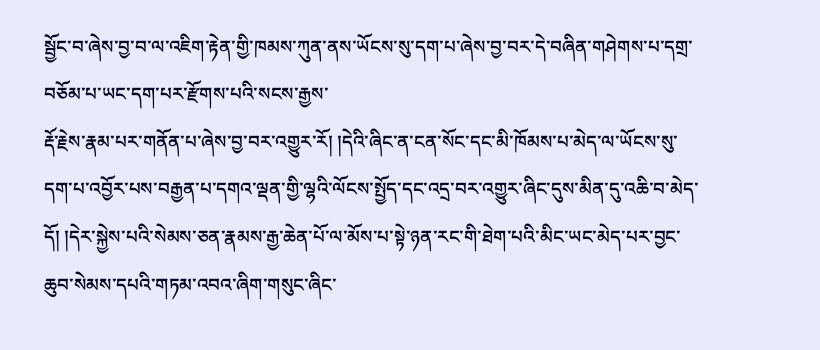སྦྱོང་བ་ཞེས་བྱ་བ་ལ་འཇིག་རྟེན་གྱི་ཁམས་ཀུན་ནས་ཡོངས་སུ་དག་པ་ཞེས་བྱ་བར་དེ་བཞིན་གཤེགས་པ་དགྲ་བཅོམ་པ་ཡང་དག་པར་རྫོགས་པའི་སངས་རྒྱས་
རྡོ་རྗེས་རྣམ་པར་གནོན་པ་ཞེས་བྱ་བར་འགྱུར་རོ། །དེའི་ཞིང་ན་ངན་སོང་དང་མི་ཁོམས་པ་མེད་ལ་ཡོངས་སུ་དག་པ་འབྱོར་པས་བརྒྱན་པ་དགའ་ལྡན་གྱི་ལྷའི་ལོངས་སྤྱོད་དང་འདྲ་བར་འགྱུར་ཞིང་དུས་མིན་དུ་འཆི་བ་མེད་དོ། །དེར་སྐྱེས་པའི་སེམས་ཅན་རྣམས་རྒྱ་ཆེན་པོ་ལ་མོས་པ་སྟེ་ཉན་རང་གི་ཐེག་པའི་མིང་ཡང་མེད་པར་བྱང་ཆུབ་སེམས་དཔའི་གཏམ་འབའ་ཞིག་གསུང་ཞིང་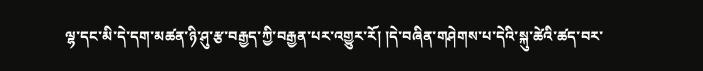ལྷ་དང་མི་དེ་དག་མཚན་ཉི་ཤུ་རྩ་བརྒྱད་ཀྱི་བརྒྱན་པར་འགྱུར་རོ། །དེ་བཞིན་གཤེགས་པ་དེའི་སྐུ་ཚེའི་ཚད་བར་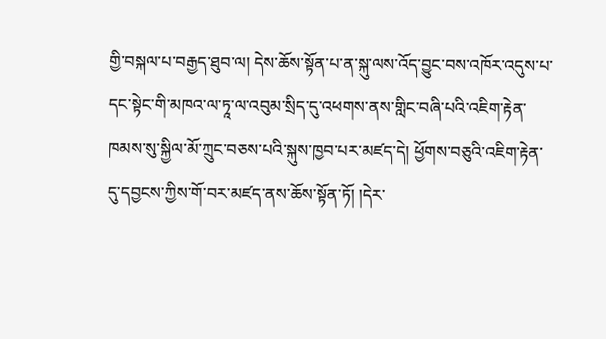གྱི་བསྐལ་པ་བརྒྱད་ཐུབ་ལ། དེས་ཆོས་སྟོན་པ་ན་སྐུ་ལས་འོད་བྱུང་བས་འཁོར་འདུས་པ་དང་སྟེང་གི་མཁའ་ལ་ཏཱ་ལ་འབུམ་སྲིད་དུ་འཕགས་ནས་གླིང་བཞི་པའི་འཇིག་རྟེན་ཁམས་སུ་སྐྱིལ་མོ་ཀྲུང་བཅས་པའི་སྐུས་ཁྱབ་པར་མཛད་དེ། ཕྱོགས་བཅུའི་འཇིག་རྟེན་དུ་དབྱངས་ཀྱིས་གོ་བར་མཛད་ནས་ཆོས་སྟོན་ཏོ། །དེར་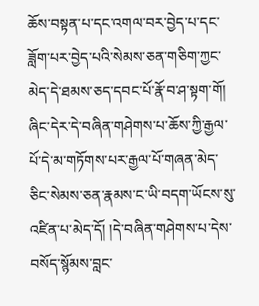ཆོས་བསྟན་པ་དང་འགལ་བར་བྱེད་པ་དང་ཟློག་པར་བྱེད་པའི་སེམས་ཅན་གཅིག་ཀྱང་མེད་དེ་ཐམས་ཅད་དབང་པོ་རྣོ་བ་ཤ་སྟག་གོ། ཞིང་དེར་དེ་བཞིན་གཤེགས་པ་ཆོས་ཀྱི་རྒྱལ་པོ་དེ་མ་གཏོགས་པར་རྒྱལ་པོ་གཞན་མེད་ཅིང་སེམས་ཅན་རྣམས་ང་ཡི་བདག་ཡོངས་སུ་འཛིན་པ་མེད་དོ། །དེ་བཞིན་གཤེགས་པ་དེས་བསོད་སྙོམས་བླང་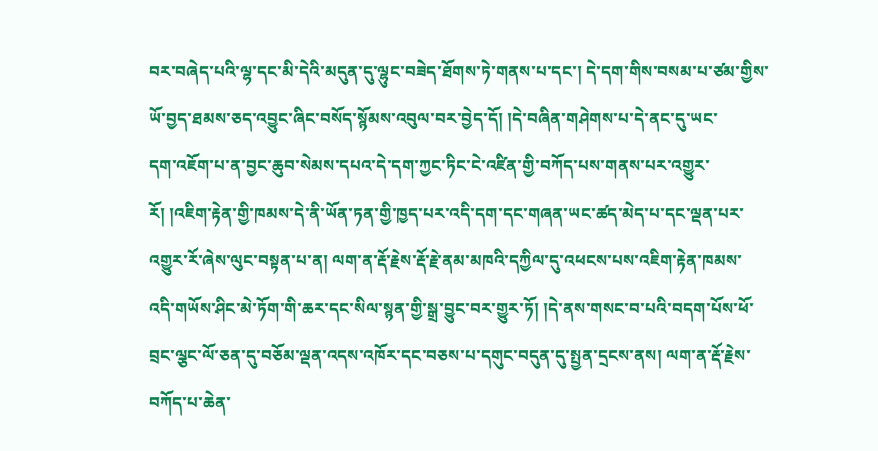བར་བཞེད་པའི་ལྷ་དང་མི་དེའི་མདུན་དུ་ལྷུང་བཟེད་ཐོགས་ཏེ་གནས་པ་དང་། དེ་དག་གིས་བསམ་པ་ཙམ་གྱིས་ཡོ་བྱད་ཐམས་ཅད་འབྱུང་ཞིང་བསོད་སྙོམས་འབུལ་བར་བྱེད་དོ། །དེ་བཞིན་གཤེགས་པ་དེ་ནང་དུ་ཡང་
དག་འཇོག་པ་ན་བྱང་ཆུབ་སེམས་དཔའ་དེ་དག་ཀྱང་ཏིང་ངེ་འཛིན་གྱི་བཀོད་པས་གནས་པར་འགྱུར་རོ། །འཇིག་རྟེན་གྱི་ཁམས་དེ་ནི་ཡོན་ཏན་གྱི་ཁྱད་པར་འདི་དག་དང་གཞན་ཡང་ཚད་མེད་པ་དང་ལྡན་པར་འགྱུར་རོ་ཞེས་ལུང་བསྟན་པ་ན། ལག་ན་རྡོ་རྗེས་རྡོ་རྗེ་ནམ་མཁའི་དཀྱིལ་དུ་འཕངས་པས་འཇིག་རྟེན་ཁམས་འདི་གཡོས་ཤིང་མེ་ཏོག་གི་ཆར་དང་སིལ་སྙན་གྱི་སྒྲ་བྱུང་བར་གྱུར་ཏོ། །དེ་ནས་གསང་བ་པའི་བདག་པོས་ཕོ་བྲང་ལྕང་ལོ་ཅན་དུ་བཅོམ་ལྡན་འདས་འཁོར་དང་བཅས་པ་དགུང་བདུན་དུ་སྤྱན་དྲངས་ནས། ལག་ན་རྡོ་རྗེས་བཀོད་པ་ཆེན་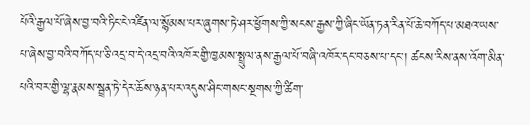པོའི་རྒྱལ་པོ་ཞེས་བྱ་བའི་ཏིང་ངེ་འཛིན་ལ་སྙོམས་པར་ཞུགས་ཏེ་ཤར་ཕྱོགས་ཀྱི་སངས་རྒྱས་ཀྱི་ཞིང་ཡོན་ཏན་རིན་པོ་ཆེ་བཀོད་པ་མཐའ་ཡས་པ་ཞེས་བྱ་བའི་བཀོད་པ་ཅི་འདྲ་བ་དེ་འདྲ་བའི་འཁོར་གྱི་ཁྱམས་སྤྲུལ་ནས་རྒྱལ་པོ་བཞི་འཁོར་དང་བཅས་པ་དང་། ཚངས་རིས་ནས་འོག་མིན་པའི་བར་གྱི་ལྷ་རྣམས་སྦྲན་ཏེ་དེར་ཆོས་ཉན་པར་འདུས་ཤིང་གསང་སྔགས་ཀྱི་ཚིག་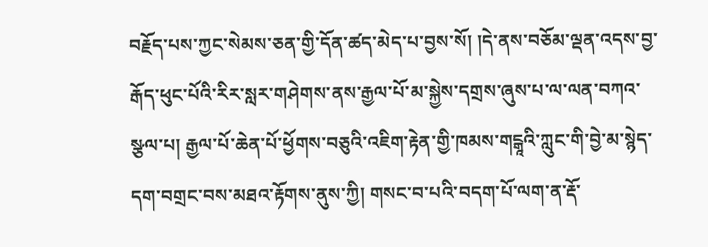བརྗོད་པས་ཀྱང་སེམས་ཅན་གྱི་དོན་ཚད་མེད་པ་བྱས་སོ། །དེ་ནས་བཅོམ་ལྡན་འདས་བྱ་རྒོད་ཕུང་པོའི་རིར་སླར་གཤེགས་ནས་རྒྱལ་པོ་མ་སྐྱེས་དགྲས་ཞུས་པ་ལ་ལན་བཀའ་སྩལ་པ། རྒྱལ་པོ་ཆེན་པོ་ཕྱོགས་བཅུའི་འཇིག་རྟེན་གྱི་ཁམས་གངྒཱའི་ཀླུང་གི་བྱེ་མ་སྙེད་དག་བགྲང་བས་མཐའ་རྟོགས་ནུས་ཀྱི། གསང་བ་པའི་བདག་པོ་ལག་ན་རྡོ་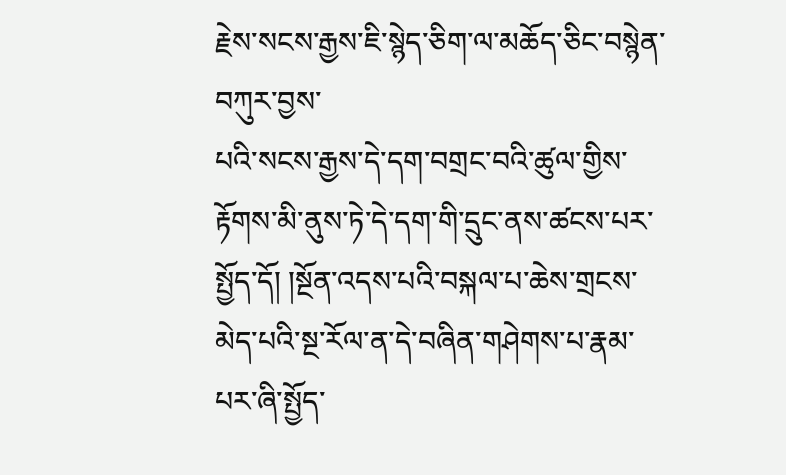རྗེས་སངས་རྒྱས་ཇི་སྙེད་ཅིག་ལ་མཆོད་ཅིང་བསྙེན་བཀུར་བྱས་
པའི་སངས་རྒྱས་དེ་དག་བགྲང་བའི་ཚུལ་གྱིས་རྟོགས་མི་ནུས་ཏེ་དེ་དག་གི་དྲུང་ནས་ཚངས་པར་སྤྱོད་དོ། །སྔོན་འདས་པའི་བསྐལ་པ་ཆེས་གྲངས་མེད་པའི་སྔ་རོལ་ན་དེ་བཞིན་གཤེགས་པ་རྣམ་པར་ཞི་སྤྱོད་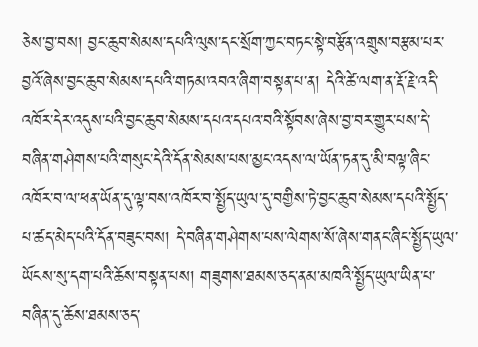ཅེས་བྱ་བས། བྱང་ཆུབ་སེམས་དཔའི་ལུས་དང་སྲོག་ཀྱང་བཏང་སྟེ་བརྩོན་འགྲུས་བརྩམ་པར་བྱའོ་ཞེས་བྱང་ཆུབ་སེམས་དཔའི་གཏམ་འབའ་ཞིག་བསྟན་པ་ན། དེའི་ཚེ་ལག་ན་རྡོ་རྗེ་འདི་འཁོར་དེར་འདུས་པའི་བྱང་ཆུབ་སེམས་དཔའ་དཔའ་བའི་སྟོབས་ཞེས་བྱ་བར་གྱུར་པས་དེ་བཞིན་གཤེགས་པའི་གསུང་དེའི་དོན་སེམས་པས་མྱང་འདས་ལ་ཡོན་ཏན་དུ་མི་བལྟ་ཞིང་འཁོར་བ་ལ་ཕན་ཡོན་དུ་ལྟ་བས་འཁོར་བ་སྤྱོད་ཡུལ་དུ་བགྱིས་ཏེ་བྱང་ཆུབ་སེམས་དཔའི་སྤྱོད་པ་ཚད་མེད་པའི་དོན་བཟུང་བས། དེ་བཞིན་གཤེགས་པས་ལེགས་སོ་ཞེས་གནང་ཞིང་སྤྱོད་ཡུལ་ཡོངས་སུ་དག་པའི་ཆོས་བསྟན་པས། གཟུགས་ཐམས་ཅད་ནམ་མཁའི་སྤྱོད་ཡུལ་ཡིན་པ་བཞིན་དུ་ཆོས་ཐམས་ཅད་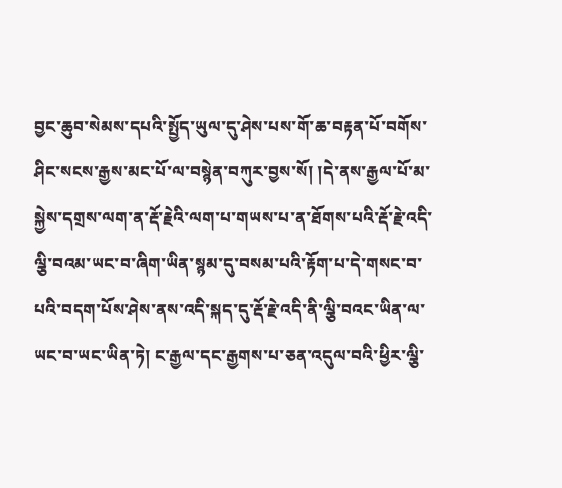བྱང་ཆུབ་སེམས་དཔའི་སྤྱོད་ཡུལ་དུ་ཤེས་པས་གོ་ཆ་བརྟན་པོ་བགོས་ཤིང་སངས་རྒྱས་མང་པོ་ལ་བསྙེན་བཀུར་བྱས་སོ། །དེ་ནས་རྒྱལ་པོ་མ་སྐྱེས་དགྲས་ལག་ན་རྡོ་རྗེའི་ལག་པ་གཡས་པ་ན་ཐོགས་པའི་རྡོ་རྗེ་འདི་ལྕི་བའམ་ཡང་བ་ཞིག་ཡིན་སྙམ་དུ་བསམ་པའི་རྟོག་པ་དེ་གསང་བ་པའི་བདག་པོས་ཤེས་ནས་འདི་སྐད་དུ་རྡོ་རྗེ་འདི་ནི་ལྕི་བའང་ཡིན་ལ་ཡང་བ་ཡང་ཡིན་ཏེ། ང་རྒྱལ་དང་རྒྱགས་པ་ཅན་འདུལ་བའི་ཕྱིར་ལྕི་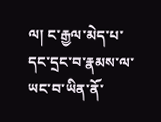ལ། ང་རྒྱལ་མེད་པ་དང་དྲང་བ་རྣམས་ལ་
ཡང་བ་ཡིན་ནོ་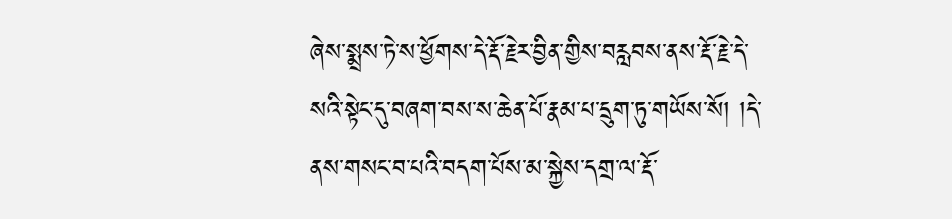ཞེས་སྨྲས་ཏེ་ས་ཕྱོགས་དེ་རྡོ་རྗེར་བྱིན་གྱིས་བརླབས་ནས་རྡོ་རྗེ་དེ་སའི་སྟེང་དུ་བཞག་བས་ས་ཆེན་པོ་རྣམ་པ་དྲུག་ཏུ་གཡོས་སོ། །དེ་ནས་གསང་བ་པའི་བདག་པོས་མ་སྐྱེས་དགྲ་ལ་རྡོ་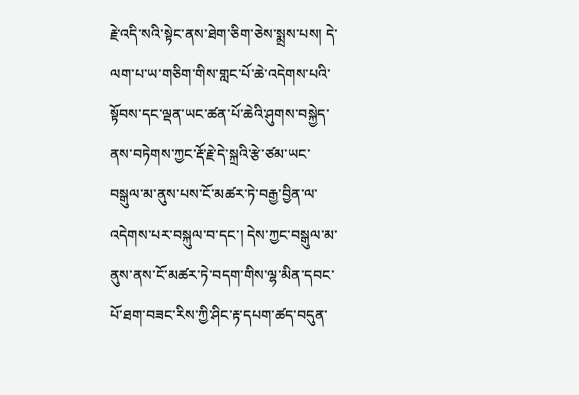རྗེ་འདི་སའི་སྟེང་ནས་ཐེག་ཅིག་ཅེས་སྨྲས་པས། དེ་ལག་པ་ཡ་གཅིག་གིས་གླང་པོ་ཆེ་འདེགས་པའི་སྟོབས་དང་ལྡན་ཡང་ཚན་པོ་ཆེའི་ཤུགས་བསྐྱེད་ནས་བཏེགས་ཀྱང་རྡོ་རྗེ་དེ་སྐྲའི་རྩེ་ཙམ་ཡང་བསྒུལ་མ་ནུས་པས་ངོ་མཚར་ཏེ་བརྒྱ་བྱིན་ལ་འདེགས་པར་བསྐུལ་བ་དང་། དེས་ཀྱང་བསྒུལ་མ་ནུས་ནས་ངོ་མཚར་ཏེ་བདག་གིས་ལྷ་མིན་དབང་པོ་ཐག་བཟང་རིས་ཀྱི་ཤིང་རྟ་དཔག་ཚད་བདུན་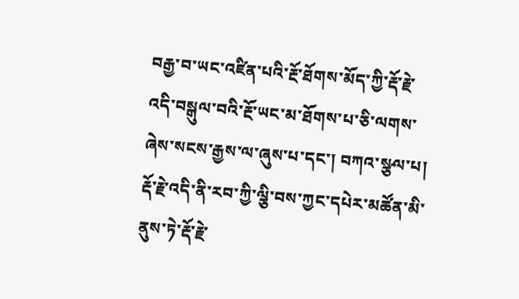བརྒྱ་བ་ཡང་འཛིན་པའི་རྔོ་ཐོགས་མོད་ཀྱི་རྡོ་རྗེ་འདི་བསྒུལ་བའི་རྔོ་ཡང་མ་ཐོགས་པ་ཅི་ལགས་ཞེས་སངས་རྒྱས་ལ་ཞུས་པ་དང་། བཀའ་སྩལ་པ། རྡོ་རྗེ་འདི་ནི་རབ་ཀྱི་ལྕི་བས་ཀྱང་དཔེར་མཚོན་མི་ནུས་ཏེ་རྡོ་རྗེ་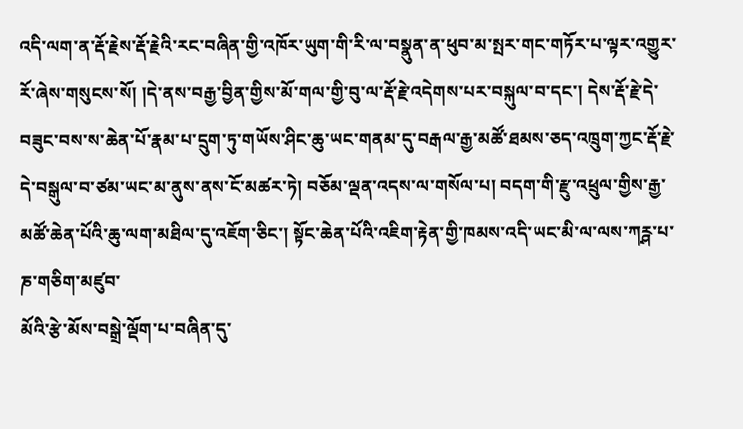འདི་ལག་ན་རྡོ་རྗེས་རྡོ་རྗེའི་རང་བཞིན་གྱི་འཁོར་ཡུག་གི་རི་ལ་བསྣུན་ན་ཕུབ་མ་སྤར་གང་གཏོར་པ་ལྟར་འགྱུར་རོ་ཞེས་གསུངས་སོ། །དེ་ནས་བརྒྱ་བྱིན་གྱིས་མོ་གལ་གྱི་བུ་ལ་རྡོ་རྗེ་འདེགས་པར་བསྐུལ་བ་དང་། དེས་རྡོ་རྗེ་དེ་བཟུང་བས་ས་ཆེན་པོ་རྣམ་པ་དྲུག་ཏུ་གཡོས་ཤིང་ཆུ་ཡང་གནམ་དུ་བརྒལ་རྒྱ་མཚོ་ཐམས་ཅད་འཁྲུག་ཀྱང་རྡོ་རྗེ་དེ་བསྒུལ་བ་ཙམ་ཡང་མ་ནུས་ནས་ངོ་མཚར་ཏེ། བཅོམ་ལྡན་འདས་ལ་གསོལ་པ། བདག་གི་རྫུ་འཕྲུལ་གྱིས་རྒྱ་མཚོ་ཆེན་པོའི་ཆུ་ལག་མཐིལ་དུ་འཇོག་ཅིང་། སྟོང་ཆེན་པོའི་འཇིག་རྟེན་གྱི་ཁམས་འདི་ཡང་མི་ལ་ལས་ཀཪྴ་པ་ཎ་གཅིག་མཛུབ་
མོའི་རྩེ་མོས་བསྒྲེ་ལྡོག་པ་བཞིན་དུ་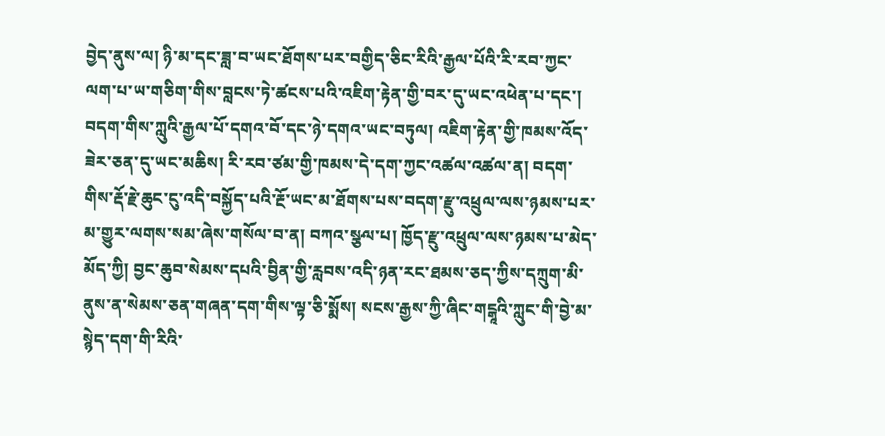བྱེད་ནུས་ལ། ཉི་མ་དང་ཟླ་བ་ཡང་ཐོགས་པར་བགྱིད་ཅིང་རིའི་རྒྱལ་པོའི་རི་རབ་ཀྱང་ལག་པ་ཡ་གཅིག་གིས་བླངས་ཏེ་ཚངས་པའི་འཇིག་རྟེན་གྱི་བར་དུ་ཡང་འཕེན་པ་དང་། བདག་གིས་ཀླུའི་རྒྱལ་པོ་དགའ་བོ་དང་ཉེ་དགའ་ཡང་བཏུལ། འཇིག་རྟེན་གྱི་ཁམས་འོད་ཟེར་ཅན་དུ་ཡང་མཆིས། རི་རབ་ཙམ་གྱི་ཁམས་དེ་དག་ཀྱང་འཚལ་འཚལ་ན། བདག་གིས་རྡོ་རྗེ་ཆུང་ངུ་འདི་བསྐྱོད་པའི་རྔོ་ཡང་མ་ཐོགས་པས་བདག་རྫུ་འཕྲུལ་ལས་ཉམས་པར་མ་གྱུར་ལགས་སམ་ཞེས་གསོལ་བ་ན། བཀའ་སྩལ་པ། ཁྱོད་རྫུ་འཕྲུལ་ལས་ཉམས་པ་མེད་མོད་ཀྱི། བྱང་ཆུབ་སེམས་དཔའི་བྱིན་གྱི་རླབས་འདི་ཉན་རང་ཐམས་ཅད་ཀྱིས་དཀྲུག་མི་ནུས་ན་སེམས་ཅན་གཞན་དག་གིས་ལྟ་ཅི་སྨོས། སངས་རྒྱས་ཀྱི་ཞིང་གངྒཱའི་ཀླུང་གི་བྱེ་མ་སྙེད་དག་གི་རིའི་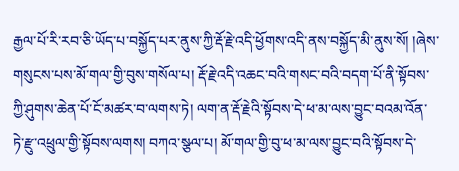རྒྱལ་པོ་རི་རབ་ཅི་ཡོད་པ་བསྐྱོད་པར་ནུས་ཀྱི་རྡོ་རྗེ་འདི་ཕྱོགས་འདི་ནས་བསྐྱོད་མི་ནུས་སོ། །ཞེས་གསུངས་པས་མོ་གལ་གྱི་བུས་གསོལ་པ། རྡོ་རྗེ་འདི་འཆང་བའི་གསང་བའི་བདག་པོ་ནི་སྟོབས་ཀྱི་ཤུགས་ཆེན་པོ་ངོ་མཚར་བ་ལགས་ཏེ། ལག་ན་རྡོ་རྗེའི་སྟོབས་དེ་ཕ་མ་ལས་བྱུང་བའམ་འོན་ཏེ་རྫུ་འཕྲུལ་གྱི་སྟོབས་ལགས། བཀའ་སྩལ་པ། མོ་གལ་གྱི་བུ་ཕ་མ་ལས་བྱུང་བའི་སྟོབས་དེ་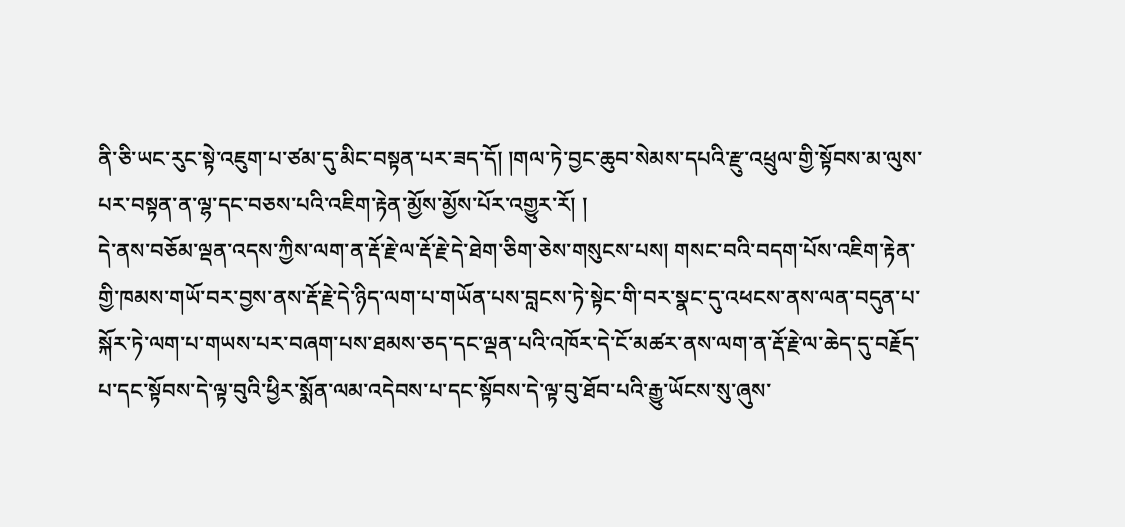ནི་ཅི་ཡང་རུང་སྟེ་འཇུག་པ་ཙམ་དུ་མིང་བསྟན་པར་ཟད་དོ། །གལ་ཏེ་བྱང་ཆུབ་སེམས་དཔའི་རྫུ་འཕྲུལ་གྱི་སྟོབས་མ་ལུས་པར་བསྟན་ན་ལྷ་དང་བཅས་པའི་འཇིག་རྟེན་མྱོས་མྱོས་པོར་འགྱུར་རོ། །
དེ་ནས་བཅོམ་ལྡན་འདས་ཀྱིས་ལག་ན་རྡོ་རྗེ་ལ་རྡོ་རྗེ་དེ་ཐེག་ཅིག་ཅེས་གསུངས་པས། གསང་བའི་བདག་པོས་འཇིག་རྟེན་གྱི་ཁམས་གཡོ་བར་བྱས་ནས་རྡོ་རྗེ་དེ་ཉིད་ལག་པ་གཡོན་པས་བླངས་ཏེ་སྟེང་གི་བར་སྣང་དུ་འཕངས་ནས་ལན་བདུན་པ་སྐོར་ཏེ་ལག་པ་གཡས་པར་བཞག་པས་ཐམས་ཅད་དང་ལྡན་པའི་འཁོར་དེ་ངོ་མཚར་ནས་ལག་ན་རྡོ་རྗེ་ལ་ཆེད་དུ་བརྗོད་པ་དང་སྟོབས་དེ་ལྟ་བུའི་ཕྱིར་སྨོན་ལམ་འདེབས་པ་དང་སྟོབས་དེ་ལྟ་བུ་ཐོབ་པའི་རྒྱུ་ཡོངས་སུ་ཞུས་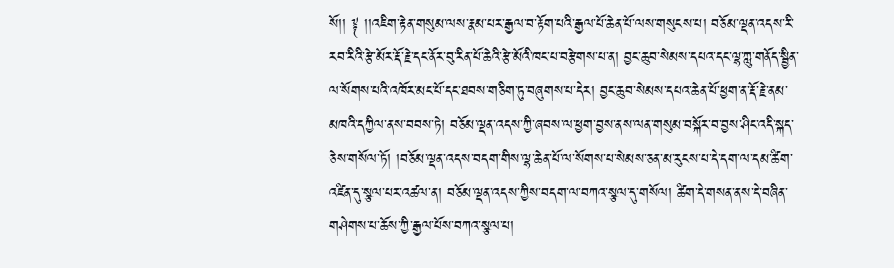སོ།། ༈ །།འཇིག་རྟེན་གསུམ་ལས་རྣམ་པར་རྒྱལ་བ་རྟོག་པའི་རྒྱལ་པོ་ཆེན་པོ་ལས་གསུངས་པ། བཅོམ་ལྡན་འདས་རི་རབ་རིའི་རྩེ་མོར་རྡོ་རྗེ་དང་ནོར་བུ་རིན་པོ་ཆེའི་རྩེ་མོའི་ཁང་པ་བརྩེགས་པ་ན། བྱང་ཆུབ་སེམས་དཔའ་དང་ལྷ་ཀླུ་གནོད་སྦྱིན་ལ་སོགས་པའི་འཁོར་མང་པོ་དང་ཐབས་གཅིག་ཏུ་བཞུགས་པ་དེར། བྱང་ཆུབ་སེམས་དཔའ་ཆེན་པོ་ཕྱག་ན་རྡོ་རྗེ་ནམ་མཁའི་དཀྱིལ་ནས་བབས་ཏེ། བཅོམ་ལྡན་འདས་ཀྱི་ཞབས་ལ་ཕྱག་བྱས་ནས་ལན་གསུམ་བསྐོར་བ་བྱས་ཤིང་འདི་སྐད་ཅེས་གསོལ་ཏོ། །བཅོམ་ལྡན་འདས་བདག་གིས་ལྷ་ཆེན་པོ་ལ་སོགས་པ་སེམས་ཅན་མ་རུངས་པ་དེ་དག་ལ་དམ་ཚིག་འཛིན་དུ་སྩལ་པར་འཚལ་ན། བཅོམ་ལྡན་འདས་ཀྱིས་བདག་ལ་བཀའ་སྩལ་དུ་གསོལ། ཚིག་དེ་གསན་ནས་དེ་བཞིན་གཤེགས་པ་ཆོས་ཀྱི་རྒྱལ་པོས་བཀའ་སྩལ་པ།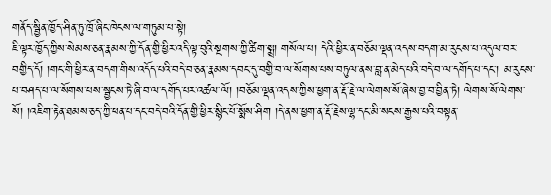གནོད་སྦྱིན་ཁྱོད་ཤིན་ཏུ་ཁྲོ་ཞིང་ཁེངས་ལ་གཏུམ་པ་སྟེ།
ཇི་ལྟར་ཁྱོད་ཀྱིས་སེམས་ཅན་རྣམས་ཀྱི་དོན་གྱི་ཕྱིར་འདི་ལྟ་བུའི་སྔགས་ཀྱི་ཚིག་སྨྲ། གསོལ་པ། དེའི་ཕྱིར་ན་བཅོམ་ལྡན་འདས་བདག་མ་རུངས་པ་འདུལ་བར་བགྱིད་དོ། །གང་གི་ཕྱིར་ན་བདག་གིས་འདོད་པའི་བདེ་བ་ཅན་རྣམས་དབང་དུ་བགྱི་བ་ལ་སོགས་པས་བཏུལ་ནས་བླ་ན་མེད་པའི་བདེ་བ་ལ་དགོད་པ་དང་། མ་རུངས་པ་བཤད་པ་ལ་སོགས་པས་སྦྱངས་ཏེ་ཞི་བ་ལ་དགོད་པར་འཚལ་ལོ། །བཅོམ་ལྡན་འདས་ཀྱིས་ཕྱག་ན་རྡོ་རྗེ་ལ་ལེགས་སོ་ཞེས་བྱ་བ་བྱིན་ཏེ། ལེགས་སོ་ལེགས་སོ། །འཇིག་རྟེན་ཐམས་ཅད་ཀྱི་ཕན་པ་དང་བདེ་བའི་དོན་གྱི་ཕྱིར་སྙིང་པོ་སྨོས་ཤིག །དེ་ནས་ཕྱག་ན་རྡོ་རྗེས་ལྷ་དང་མི་སངས་རྒྱས་པའི་བསྟན་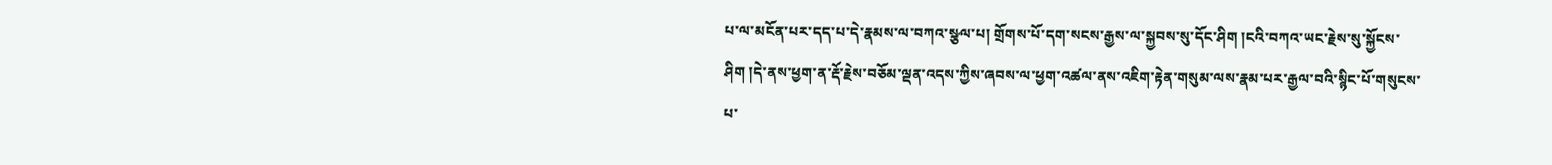པ་ལ་མངོན་པར་དད་པ་དེ་རྣམས་ལ་བཀའ་སྩལ་པ། གྲོགས་པོ་དག་སངས་རྒྱས་ལ་སྐྱབས་སུ་དོང་ཤིག །ངའི་བཀའ་ཡང་རྗེས་སུ་སྐྱོངས་ཤིག །དེ་ནས་ཕྱག་ན་རྡོ་རྗེས་བཅོམ་ལྡན་འདས་ཀྱིས་ཞབས་ལ་ཕྱག་འཚལ་ནས་འཇིག་རྟེན་གསུམ་ལས་རྣམ་པར་རྒྱལ་བའི་སྙིང་པོ་གསུངས་པ་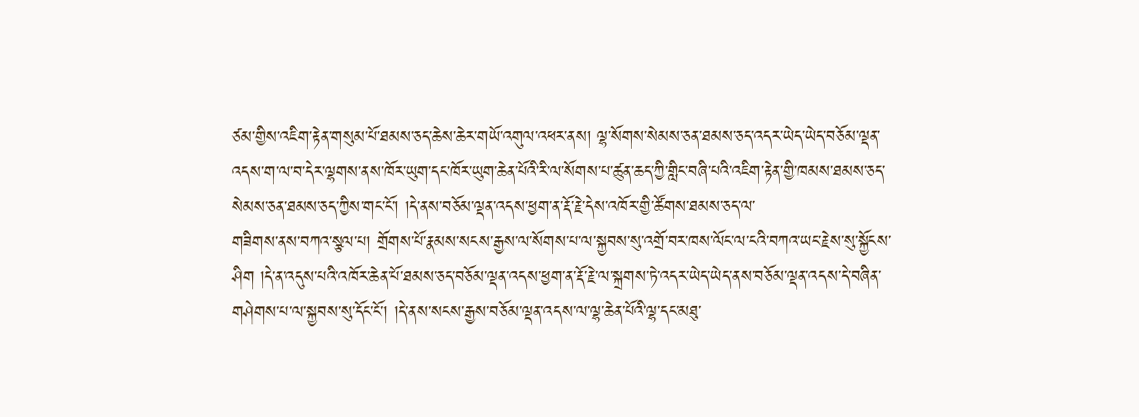ཙམ་གྱིས་འཇིག་རྟེན་གསུམ་པོ་ཐམས་ཅད་ཆེས་ཆེར་གཡོ་འགུལ་འཕར་ནས། ལྷ་སོགས་སེམས་ཅན་ཐམས་ཅད་འདར་ཡེད་ཡེད་བཅོམ་ལྡན་འདས་ག་ལ་བ་དེར་ལྷགས་ནས་ཁོར་ཡུག་དང་ཁོར་ཡུག་ཆེན་པོའི་རི་ལ་སོགས་པ་ཚུན་ཆད་ཀྱི་གླིང་བཞི་པའི་འཇིག་རྟེན་གྱི་ཁམས་ཐམས་ཅད་སེམས་ཅན་ཐམས་ཅད་ཀྱིས་གང་ངོ་། །དེ་ནས་བཅོམ་ལྡན་འདས་ཕྱག་ན་རྡོ་རྗེ་དེས་འཁོར་གྱི་ཚོགས་ཐམས་ཅད་ལ་
གཟིགས་ནས་བཀའ་སྩལ་པ། གྲོགས་པོ་རྣམས་སངས་རྒྱས་ལ་སོགས་པ་ལ་སྐྱབས་སུ་འགྲོ་བར་ཁས་ལོང་ལ་ངའི་བཀའ་ཡང་རྗེས་སུ་སྐྱོངས་ཤིག །དེ་ན་འདུས་པའི་འཁོར་ཆེན་པོ་ཐམས་ཅད་བཅོམ་ལྡན་འདས་ཕྱག་ན་རྡོ་རྗེ་ལ་སྐྲགས་ཏེ་འདར་ཡེད་ཡེད་ནས་བཅོམ་ལྡན་འདས་དེ་བཞིན་གཤེགས་པ་ལ་སྐྱབས་སུ་དོང་ངོ་། །དེ་ནས་སངས་རྒྱས་བཅོམ་ལྡན་འདས་ལ་ལྷ་ཆེན་པོའི་ལྷ་དང་མཐུ་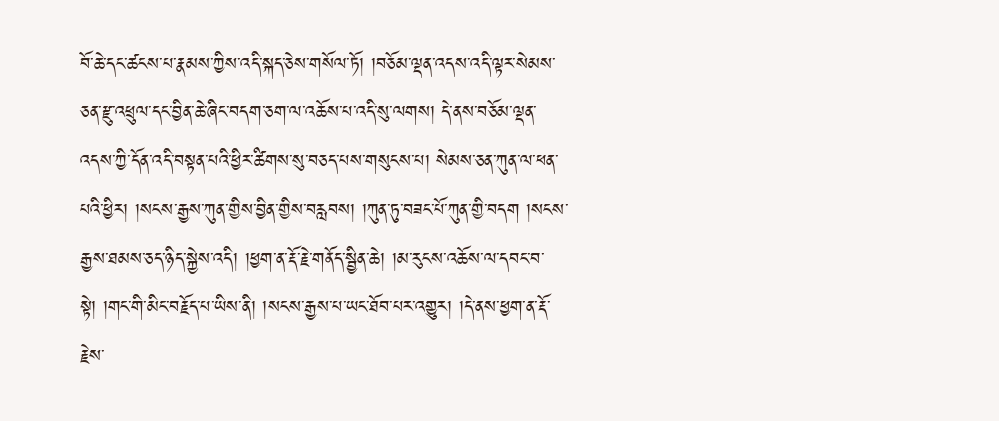བོ་ཆེ་དང་ཚངས་པ་རྣམས་ཀྱིས་འདི་སྐད་ཅེས་གསོལ་ཏོ། །བཅོམ་ལྡན་འདས་འདི་ལྟར་སེམས་ཅན་རྫུ་འཕྲུལ་དང་བྱིན་ཆེ་ཞིང་བདག་ཅག་ལ་འཆོས་པ་འདི་སུ་ལགས། དེ་ནས་བཅོམ་ལྡན་འདས་ཀྱི་དོན་འདི་བསྟན་པའི་ཕྱིར་ཚིགས་སུ་བཅད་པས་གསུངས་པ། སེམས་ཅན་ཀུན་ལ་ཕན་པའི་ཕྱིར། །སངས་རྒྱས་ཀུན་གྱིས་བྱིན་གྱིས་བརླབས། །ཀུན་ཏུ་བཟང་པོ་ཀུན་གྱི་བདག །སངས་རྒྱས་ཐམས་ཅད་ཉིད་སྐྱེས་འདི། །ཕྱག་ན་རྡོ་རྗེ་གནོད་སྦྱིན་ཆེ། །མ་རུངས་འཆོས་ལ་དབང་བ་སྟེ། །གང་གི་མིང་བརྗོད་པ་ཡིས་ནི། །སངས་རྒྱས་པ་ཡང་ཐོབ་པར་འགྱུར། །དེ་ནས་ཕྱག་ན་རྡོ་རྗེས་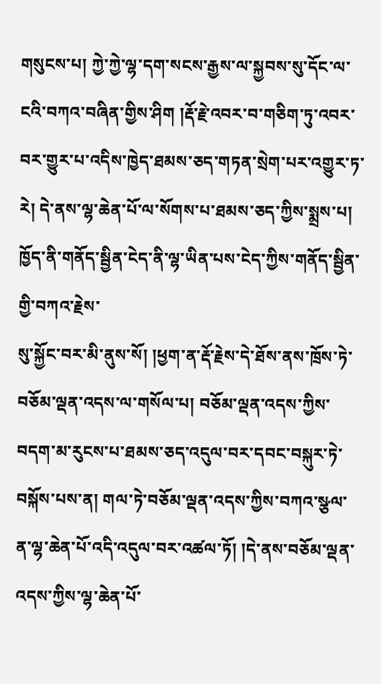གསུངས་པ། ཀྱེ་ཀྱེ་ལྷ་དག་སངས་རྒྱས་ལ་སྐྱབས་སུ་དོང་ལ་ངའི་བཀའ་བཞིན་གྱིས་ཤིག །རྡོ་རྗེ་འབར་བ་གཅིག་ཏུ་འབར་བར་གྱུར་པ་འདིས་ཁྱེད་ཐམས་ཅད་གཏན་སྲེག་པར་འགྱུར་ཏ་རེ། དེ་ནས་ལྷ་ཆེན་པོ་ལ་སོགས་པ་ཐམས་ཅད་ཀྱིས་སྨྲས་པ། ཁྱོད་ནི་གནོད་སྦྱིན་ངེད་ནི་ལྷ་ཡིན་པས་ངེད་ཀྱིས་གནོད་སྦྱིན་གྱི་བཀའ་རྗེས་
སུ་སྐྱོང་བར་མི་ནུས་སོ། །ཕྱག་ན་རྡོ་རྗེས་དེ་ཐོས་ནས་ཁྲོས་ཏེ་བཅོམ་ལྡན་འདས་ལ་གསོལ་པ། བཅོམ་ལྡན་འདས་ཀྱིས་བདག་མ་རུངས་པ་ཐམས་ཅད་འདུལ་བར་དབང་བསྐུར་ཏེ་བསྐོས་པས་ན། གལ་ཏེ་བཅོམ་ལྡན་འདས་ཀྱིས་བཀའ་སྩལ་ན་ལྷ་ཆེན་པོ་འདི་འདུལ་བར་འཚལ་ཏོ། །དེ་ནས་བཅོམ་ལྡན་འདས་ཀྱིས་ལྷ་ཆེན་པོ་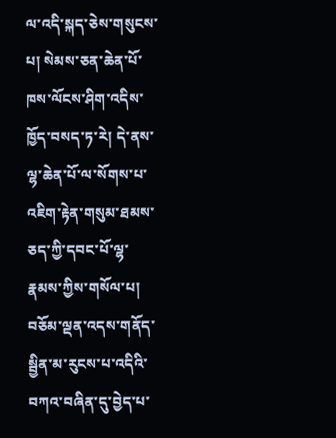ལ་འདི་སྐད་ཅེས་གསུངས་པ། སེམས་ཅན་ཆེན་པོ་ཁས་ལོངས་ཤིག་འདིས་ཁྱོད་བསད་ཏ་རེ། དེ་ནས་ལྷ་ཆེན་པོ་ལ་སོགས་པ་འཇིག་རྟེན་གསུམ་ཐམས་ཅད་ཀྱི་དབང་པོ་ལྷ་རྣམས་ཀྱིས་གསོལ་པ། བཅོམ་ལྡན་འདས་གནོད་སྦྱིན་མ་རུངས་པ་འདིའི་བཀའ་བཞིན་དུ་བྱེད་པ་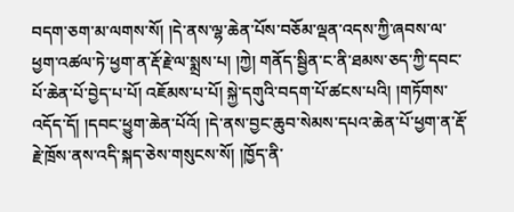བདག་ཅག་མ་ལགས་སོ། །དེ་ནས་ལྷ་ཆེན་པོས་བཅོམ་ལྡན་འདས་ཀྱི་ཞབས་ལ་ཕྱག་འཚལ་ཏེ་ཕྱག་ན་རྡོ་རྗེ་ལ་སྨྲས་པ། །ཀྱེ། གནོད་སྦྱིན་ང་ནི་ཐམས་ཅད་ཀྱི་དབང་པོ་ཆེན་པོ་བྱེད་པ་པོ། འཇོམས་པ་པོ། སྐྱེ་དགུའི་བདག་པོ་ཚངས་པའི། །གཏོགས་འདོད་དོ། །དབང་ཕྱུག་ཆེན་པོའོ། །དེ་ནས་བྱང་ཆུབ་སེམས་དཔའ་ཆེན་པོ་ཕྱག་ན་རྡོ་རྗེ་ཁྲོས་ནས་འདི་སྐད་ཅེས་གསུངས་སོ། །ཁྱོད་ནི་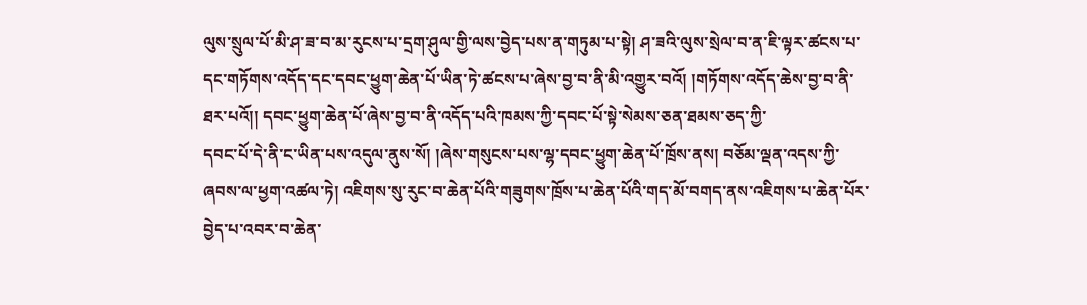ལུས་སྲུལ་པོ་མི་ཤ་ཟ་བ་མ་རུངས་པ་དྲག་ཤུལ་གྱི་ལས་བྱེད་པས་ན་གཏུམ་པ་སྟེ། ཤ་ཟའི་ལུས་སྲེལ་བ་ན་ཇི་ལྟར་ཚངས་པ་དང་གཏོགས་འདོད་དང་དབང་ཕྱུག་ཆེན་པོ་ཡིན་ཏེ་ཚངས་པ་ཞེས་བྱ་བ་ནི་མི་འགྱུར་བའོ། །གཏོགས་འདོད་ཆེས་བྱ་བ་ནི་ཐར་པའོ།། དབང་ཕྱུག་ཆེན་པོ་ཞེས་བྱ་བ་ནི་འདོད་པའི་ཁམས་ཀྱི་དབང་པོ་སྟེ་སེམས་ཅན་ཐམས་ཅད་ཀྱི་
དབང་པོ་དེ་ནི་ང་ཡིན་པས་འདུལ་ནུས་སོ། །ཞེས་གསུངས་པས་ལྷ་དབང་ཕྱུག་ཆེན་པོ་ཁྲོས་ནས། བཅོམ་ལྡན་འདས་ཀྱི་ཞབས་ལ་ཕྱག་འཚལ་ཏེ། འཇིགས་སུ་རུང་བ་ཆེན་པོའི་གཟུགས་ཁྲོས་པ་ཆེན་པོའི་གད་མོ་བགད་ནས་འཇིགས་པ་ཆེན་པོར་བྱེད་པ་འབར་བ་ཆེན་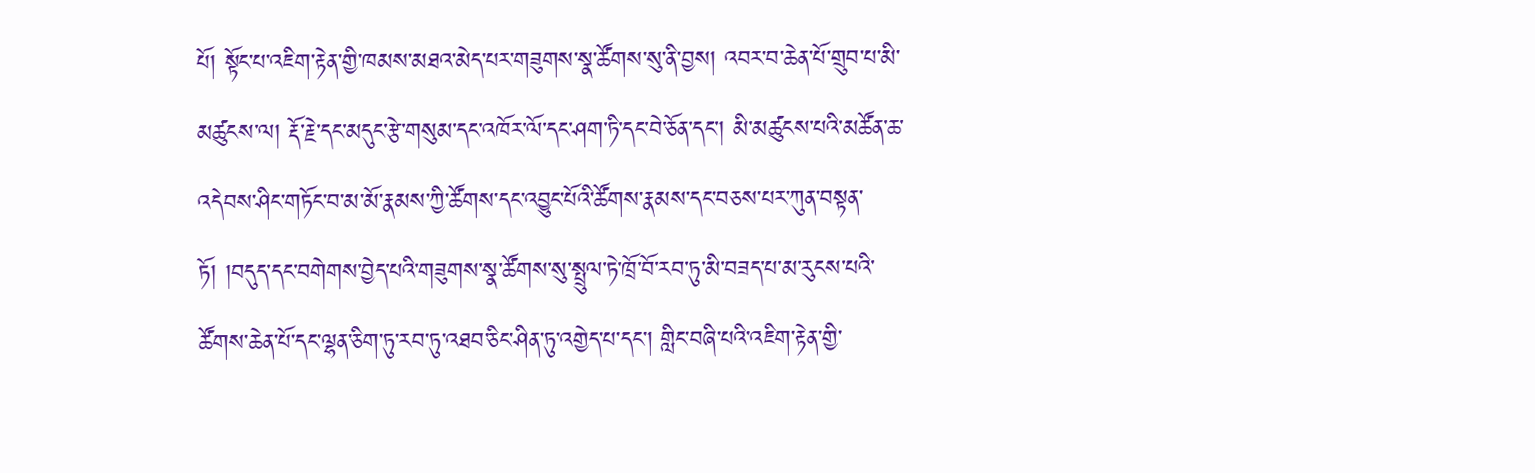པོ། སྟོང་པ་འཇིག་རྟེན་གྱི་ཁམས་མཐའ་མེད་པར་གཟུགས་སྣ་ཚོགས་སུ་ནི་བྱས། འབར་བ་ཆེན་པོ་གྲུབ་པ་མི་མཚུངས་ལ། རྡོ་རྗེ་དང་མདུང་རྩེ་གསུམ་དང་འཁོར་ལོ་དང་ཤག་ཏི་དང་བེ་ཅོན་དང་། མི་མཚུངས་པའི་མཚོན་ཆ་འདེབས་ཤིང་གཏོང་བ་མ་མོ་རྣམས་ཀྱི་ཚོགས་དང་འབྱུང་པོའི་ཚོགས་རྣམས་དང་བཅས་པར་ཀུན་བསྟན་ཏོ། །བདུད་དང་བགེགས་བྱེད་པའི་གཟུགས་སྣ་ཚོགས་སུ་སྤྲུལ་ཏེ་ཁྲོ་བོ་རབ་ཏུ་མི་བཟད་པ་མ་རུངས་པའི་ཚོགས་ཆེན་པོ་དང་ལྷན་ཅིག་ཏུ་རབ་ཏུ་འཐབ་ཅིང་ཤིན་ཏུ་འགྱེད་པ་དང་། གླིང་བཞི་པའི་འཇིག་རྟེན་གྱི་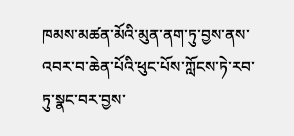ཁམས་མཚན་མོའི་མུན་ནག་ཏུ་བྱས་ནས་འབར་བ་ཆེན་པོའི་ཕུང་པོས་ཀློངས་ཏེ་རབ་ཏུ་སྣང་བར་བྱས་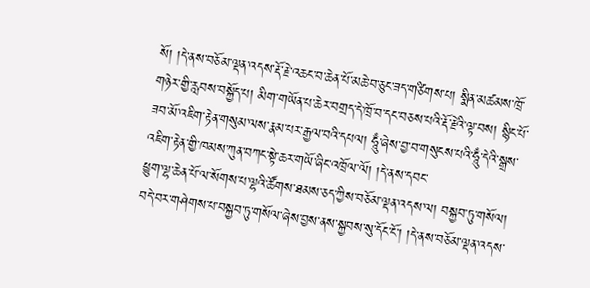སོ། །དེ་ནས་བཅོམ་ལྡན་འདས་རྡོ་རྗེ་འཆང་བ་ཆེན་པོ་མཆེ་བ་ཅུང་ཟད་གཙིགས་པ། སྨིན་མཚམས་ཁྲོ་གཉེར་གྱི་རླབས་བསྐྱོད་པ། མིག་གཡོན་པ་ཆེར་བགྲད་དེ་ཁྲོ་བ་དང་བཅས་པའི་རྡོ་རྗེའི་ལྟ་བས། སྙིང་པོ་ཟབ་མོ་འཇིག་རྟེན་གསུམ་ལས་རྣམ་པར་རྒྱལ་བའི་དཔལ། ཧཱུྃ་ཞེས་བྱ་བ་གསུངས་པའི་ཧཱུྃ་དེའི་སྒྲས་འཇིག་རྟེན་གྱི་ཁམས་ཀུན་བཀང་སྟེ་ཆར་གཡོ་ཞིང་འཁྲོལ་ལོ། །དེ་ནས་དབང་
ཕྱུག་ལྷ་ཆེན་པོ་ལ་སོགས་པ་ལྷའི་ཚོགས་ཐམས་ཅད་ཀྱིས་བཅོམ་ལྡན་འདས་ལ། བསྐྱབ་ཏུ་གསོལ། བདེ་བར་གཤེགས་པ་བསྐྱབ་ཏུ་གསོལ་ཞེས་བྱས་ནས་སྐྱབས་སུ་དོང་ངོ་། །དེ་ནས་བཅོམ་ལྡན་འདས་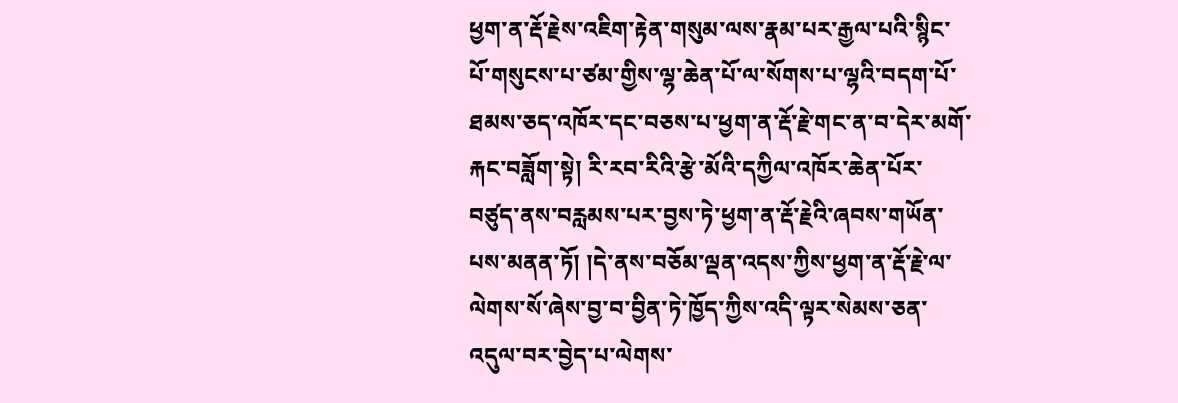ཕྱག་ན་རྡོ་རྗེས་འཇིག་རྟེན་གསུམ་ལས་རྣམ་པར་རྒྱལ་པའི་སྙིང་པོ་གསུངས་པ་ཙམ་གྱིས་ལྷ་ཆེན་པོ་ལ་སོགས་པ་ལྷའི་བདག་པོ་ཐམས་ཅད་འཁོར་དང་བཅས་པ་ཕྱག་ན་རྡོ་རྗེ་གང་ན་བ་དེར་མགོ་རྐང་བཟློག་སྟེ། རི་རབ་རིའི་རྩེ་མོའི་དཀྱིལ་འཁོར་ཆེན་པོར་བཙུད་ནས་བརླམས་པར་བྱས་ཏེ་ཕྱག་ན་རྡོ་རྗེའི་ཞབས་གཡོན་པས་མནན་ཏོ། །དེ་ནས་བཅོམ་ལྡན་འདས་ཀྱིས་ཕྱག་ན་རྡོ་རྗེ་ལ་ལེགས་སོ་ཞེས་བྱ་བ་བྱིན་ཏེ་ཁྱོད་ཀྱིས་འདི་ལྟར་སེམས་ཅན་འདུལ་བར་བྱེད་པ་ལེགས་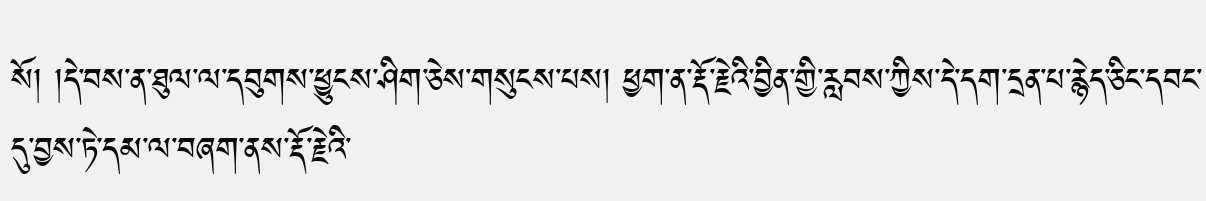སོ། །དེ་བས་ན་ཐུལ་ལ་དབུགས་ཕྱུངས་ཤིག་ཅེས་གསུངས་པས། ཕྱག་ན་རྡོ་རྗེའི་བྱིན་གྱི་རླབས་ཀྱིས་དེ་དག་དྲན་པ་རྙེད་ཅིང་དབང་དུ་བྱས་ཏེ་དམ་ལ་བཞག་ནས་རྡོ་རྗེའི་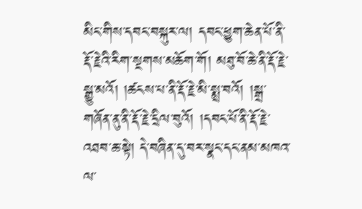མིང་གིས་དབང་བསྐུར་ལ། དབང་ཕྱུག་ཆེན་པོ་ནི་རྡོ་རྗེའི་རིག་སྔགས་མཆོག་གོ། མཐུ་བོ་ཆེ་ནི་རྡོ་རྗེ་སྒྱུ་མའོ། །ཚངས་པ་ནི་རྡོ་རྗེ་མི་སྨྲ་བའོ། །སྒྲ་གཞོན་ནུ་ནི་རྡོ་རྗེ་དྲིལ་བུའོ། །དབང་པོ་ནི་རྡོ་རྗེ་འཐབ་ཆ་སྟེ། དེ་བཞིན་དུ་བར་སྣང་དང་ནམ་མཁའ་ལ་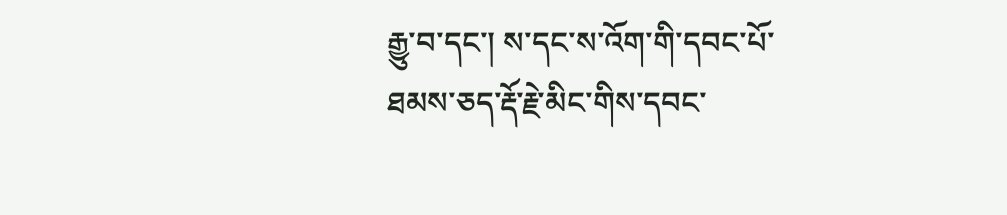རྒྱུ་བ་དང་། ས་དང་ས་འོག་གི་དབང་པོ་ཐམས་ཅད་རྡོ་རྗེ་མིང་གིས་དབང་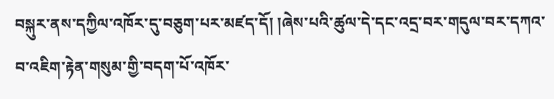བསྐུར་ནས་དཀྱིལ་འཁོར་དུ་བཅུག་པར་མཛད་དོ། །ཞེས་པའི་ཚུལ་དེ་དང་འདྲ་བར་གདུལ་བར་དཀའ་བ་འཇིག་རྟེན་གསུམ་གྱི་བདག་པོ་འཁོར་